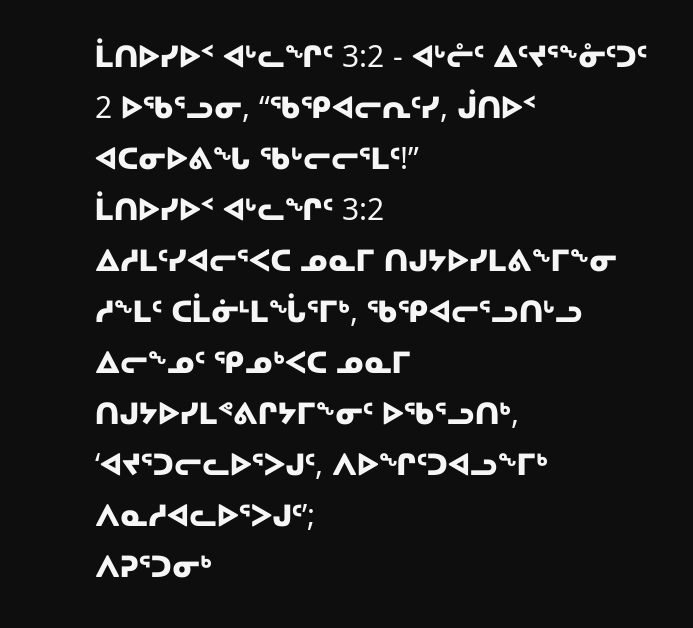ᒫᑎᐅᓯᐅᑉ ᐊᒡᓚᖏᑦ 3:2 - ᐊᒡᓔᑦ ᐃᑦᔪᕐᖕᓁᑦᑐᑦ
2 ᐅᖃᕐᓗᓂ, “ᖃᕿᐊᓕᕆᑦᓯ, ᒎᑎᐅᑉ ᐊᑕᓂᐅᕕᖓ ᖃᒡᓕᓕᕐᒪᑦ!”
ᒫᑎᐅᓯᐅᑉ ᐊᒡᓚᖏᑦ 3:2
ᐃᓱᒪᑦᓯᐊᓕᕐᐸᑕ ᓄᓇᒥ ᑎᒍᔭᐅᓯᒪᕕᖕᒥᖕᓂ ᓱᖕᒪᑦ ᑕᒫᓃᒻᒪᖔᕐᒥᒃ, ᖃᕿᐊᓕᕐᓗᑎᒡᓗ ᐃᓕᖕᓄᑦ ᕿᓄᒃᐸᑕ ᓄᓇᒥ ᑎᒍᔭᐅᓯᒪᕝᕕᒋᔭᒥᖕᓂᑦ ᐅᖃᕐᓗᑎᒃ, ‘ᐊᔪᕐᑐᓕᓚᐅᕐᐳᒍᑦ, ᐱᐅᖏᑦᑐᐊᓗᖕᒥᒃ ᐱᓇᓱᐊᓚᐅᕐᐳᒍᑦ’;
ᐱᕈᕐᑐᓂᒃ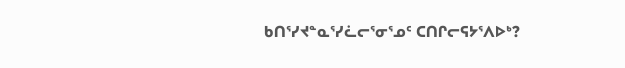ᑲᑎᕐᓯᔪᓐᓇᕐᓯᓛᓕᕐᓂᕐᓄᑦ ᑕᑎᒋᓕᕋᔭᕐᐱᐅᒃ?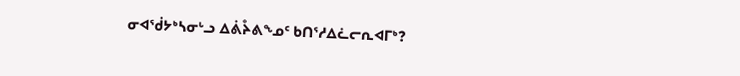ᓂᐊᖂᔭᒃᓴᓂᒡᓗ ᐃᕖᔧᕕᖕᓄᑦ ᑲᑎᕐᓱᐃᓛᓕᕆᐊᒥᒃ?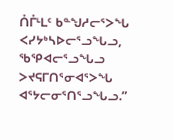ᑍᒤᒻᒪᑦ ᑲᓐᖑᓱᓕᕐᐳᖓ ᐸᓯᔭᒃᓴᐅᓕᕐᓗᖓᓗ, ᖃᕿᐊᓕᕐᓗᖓᓗ ᐳᔪᕋᒥᑎᕐᓂᐊᕐᐳᖓ ᐊᕐᔭᓕᓂᕐᑎᕐᓗᖓᓗ.”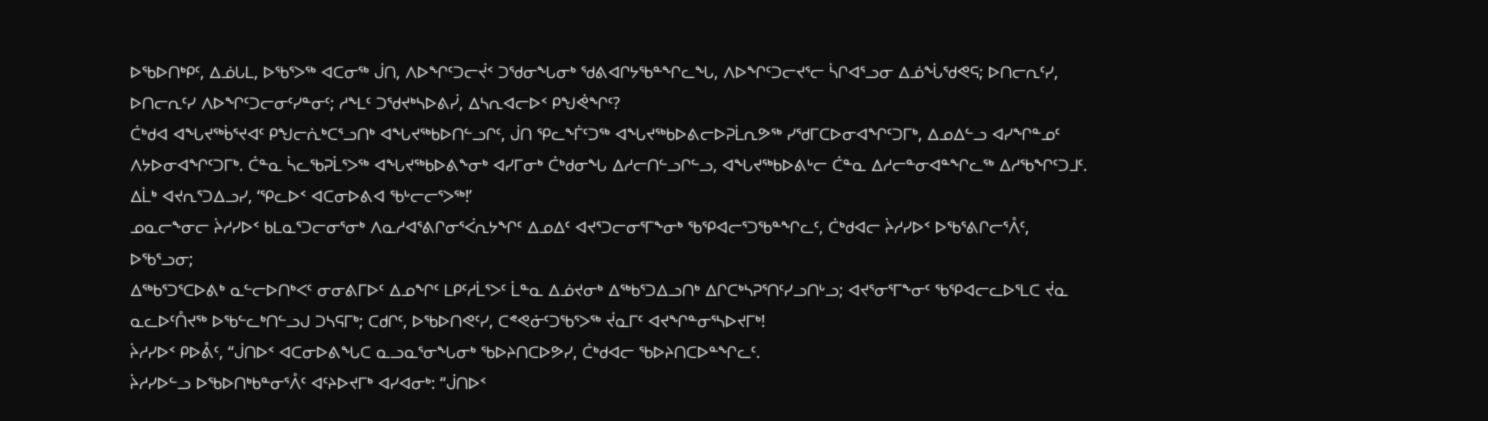ᐅᖃᐅᑎᒃᑭᑦ, ᐃᓅᒐᒪ, ᐅᖃᕐᐳᖅ ᐊᑕᓂᖅ ᒎᑎ, ᐱᐅᖏᑦᑐᓕᔫᑉ ᑐᖁᓂᖓᓂᒃ ᖁᕕᐊᒋᔭᖃᓐᖏᓚᖓ, ᐱᐅᖏᑦᑐᓕᔪᕐᓕ ᓵᒋᐊᕐᓗᓂ ᐃᓅᖔᖁᕙᕋ; ᐅᑎᓕᕆᑦᓯ, ᐅᑎᓕᕆᑦᓯ ᐱᐅᖏᑦᑐᓕᓂᑦᓯᓐᓂᑦ; ᓱᖕᒪᑦ ᑐᖁᔪᒃᓴᐅᕕᓰ, ᐃᓴᕆᐊᓕᐅᑉ ᑭᖑᕚᖏᑦ?
ᑖᒃᑯᐊ ᐊᖓᔪᖅᑳᕐᔪᐊᑦ ᑭᖑᓕᕇᒃᑕᕐᓗᑎᒃ ᐊᖓᔪᖅᑲᐅᑎᓪᓗᒋᑦ, ᒎᑎ ᕿᓚᖕᒦᑦᑐᖅ ᐊᖓᔪᖅᑲᐅᕕᓕᐅᕈᒫᕆᕗᖅ ᓯᖁᒥᑕᐅᓂᐊᖏᑦᑐᒥᒃ, ᐃᓄᐃᓪᓗ ᐊᓯᖏᓐᓄᑦ ᐱᔭᐅᓂᐊᖏᑦᑐᒥᒃ. ᑖᓐᓇ ᓵᓚᖃᕈᒫᕐᐳᖅ ᐊᖓᔪᖅᑲᐅᕕᖕᓂᒃ ᐊᓯᒥᓂᒃ ᑖᒃᑯᓂᖓ ᐃᓱᓕᑎᓪᓗᒋᓪᓗ, ᐊᖓᔪᖅᑲᐅᕕᒡᓕ ᑖᓐᓇ ᐃᓱᓕᓐᓂᐊᓐᖏᓚᖅ ᐃᓱᖃᖏᑦᑐᒧᑦ.
ᐃᒫᒃ ᐊᔪᕆᕐᑐᐃᓗᓯ, ‘ᕿᓚᐅᑉ ᐊᑕᓂᐅᕕᐊ ᖃᒡᓕᓕᕐᐳᖅ!’
ᓄᓇᓕᖕᓂᓕ ᔩᓱᓯᐅᑉ ᑲᒪᓇᕐᑐᓕᓂᕐᓂᒃ ᐱᓇᓱᐊᕐᕕᒋᓂᕐᐹᕆᔭᖏᑦ ᐃᓄᐃᑦ ᐊᔪᕐᑐᓕᓂᕐᒥᖕᓂᒃ ᖃᕿᐊᓕᕐᑐᖃᓐᖏᓚᑦ, ᑖᒃᑯᐊᓕ ᔩᓱᓯᐅᑉ ᐅᖃᕐᕕᒋᓕᕐᐰᑦ, ᐅᖃᕐᓗᓂ;
ᐃᖅᑲᕐᑐᕐᑕᐅᕕᒃ ᓇᓪᓕᐅᑎᒃᐸᑦ ᓂᓂᕕᒥᐅᑦ ᐃᓄᖏᑦ ᒪᑭᑦᓱᒫᕐᐳᑦ ᒫᓐᓇ ᐃᓅᔪᓂᒃ ᐃᖅᑲᕐᑐᐃᓗᑎᒃ ᐃᒋᑕᒃᓴᕈᕐᑎᑦᓯᓗᑎᒡᓗ; ᐊᔪᕐᓂᕐᒥᖕᓂᑦ ᖃᕿᐊᓕᓚᐅᕐᒪᑕ ᔫᓇ ᓇᓚᐅᑦᑍᔪᖅ ᐅᖃᓪᓚᒃᑎᓪᓗᒍ ᑐᓴᕋᒥᒃ; ᑕᑯᒋᑦ, ᐅᖃᐅᑎᕙᑦᓯ, ᑕᕝᕙᓃᑦᑐᖃᕐᐳᖅ ᔫᓇᒥᑦ ᐊᔪᖏᓐᓂᕐᓴᐅᔪᒥᒃ!
ᔩᓱᓯᐅᑉ ᑭᐅᕔᑦ, “ᒎᑎᐅᑉ ᐊᑕᓂᐅᕕᖓᑕ ᓇᓗᓇᕐᓂᖓᓂᒃ ᖃᐅᔨᑎᑕᐅᕗᓯ, ᑖᒃᑯᐊᓕ ᖃᐅᔨᑎᑕᐅᓐᖏᓚᑦ.
ᔩᓱᓯᐅᓪᓗ ᐅᖃᐅᑎᒃᑲᓐᓂᕐᐰᑦ ᐊᑦᔨᐅᔪᒥᒃ ᐊᓯᐊᓂᒃ: “ᒎᑎᐅᑉ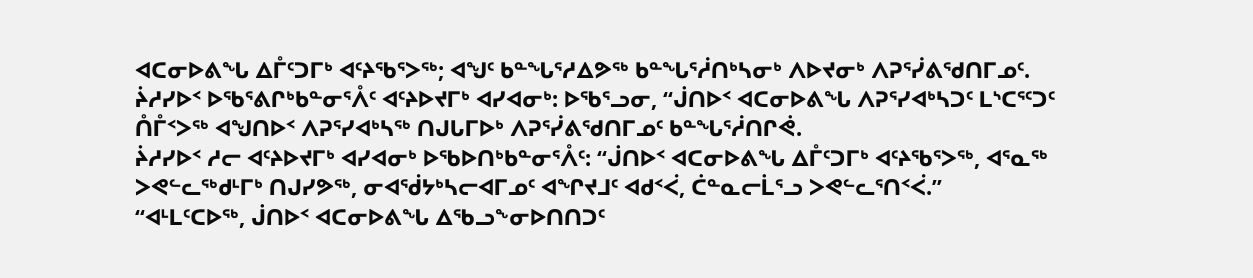ᐊᑕᓂᐅᕕᖓ ᐃᒤᑦᑐᒥᒃ ᐊᑦᔨᖃᕐᐳᖅ; ᐊᖑᑦ ᑲᓐᖓᕐᓱᐃᕗᖅ ᑲᓐᖓᕐᓲᑎᒃᓴᓂᒃ ᐱᐅᔪᓂᒃ ᐱᕈᕐᓰᕕᖁᑎᒥᓄᑦ.
ᔩᓱᓯᐅᑉ ᐅᖃᕐᕕᒋᒃᑲᓐᓂᕐᐰᑦ ᐊᑦᔨᐅᔪᒥᒃ ᐊᓯᐊᓂᒃ: ᐅᖃᕐᓗᓂ, “ᒎᑎᐅᑉ ᐊᑕᓂᐅᕕᖓ ᐱᕈᕐᓯᐊᒃᓴᑐᑦ ᒪᔅᑕᕐᑦᑐᑦ ᑍᒤᑉᐳᖅ ᐊᖑᑎᐅᑉ ᐱᕈᕐᓯᐊᒃᓴᖅ ᑎᒍᒐᒥᐅᒃ ᐱᕈᕐᓰᕕᖁᑎᒥᓄᑦ ᑲᓐᖓᕐᓲᑎᒋᕚ.
ᔩᓱᓯᐅᑉ ᓱᓕ ᐊᑦᔨᐅᔪᒥᒃ ᐊᓯᐊᓂᒃ ᐅᖃᐅᑎᒃᑲᓐᓂᕐᐰᑦ: “ᒎᑎᐅᑉ ᐊᑕᓂᐅᕕᖓ ᐃᒤᑦᑐᒥᒃ ᐊᑦᔨᖃᕐᐳᖅ, ᐊᕐᓇᖅ ᐳᕙᓪᓚᖅᑯᒻᒥᒃ ᑎᒍᓯᕗᖅ, ᓂᐊᖂᔭᒃᓴᓕᐊᒥᓄᑦ ᐊᖏᔪᒧᑦ ᐊᑯᑉᐹ, ᑖᓐᓇᓕᒫᕐᓗ ᐳᕙᓪᓚᕐᑎᑉᐹ.”
“ᐊᒻᒪᑦᑕᐅᖅ, ᒎᑎᐅᑉ ᐊᑕᓂᐅᕕᖓ ᐃᖃᓗᖕᓂᐅᑎᑎᑐᑦ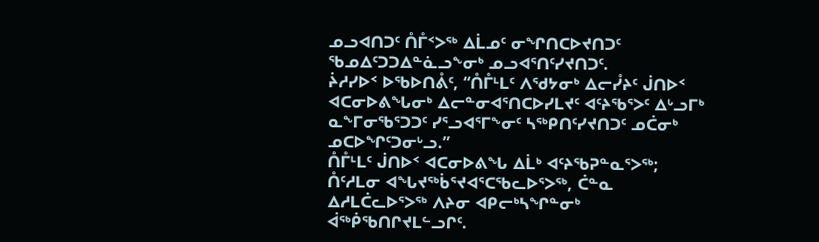ᓄᓗᐊᑎᑐᑦ ᑍᒤᑉᐳᖅ ᐃᒫᓄᑦ ᓂᖏᑎᑕᐅᔪᑎᑐᑦ ᖃᓄᐃᑦᑐᑐᐃᓐᓈᓗᖕᓂᒃ ᓄᓗᐊᕐᑎᑦᓯᔪᑎᑐᑦ.
ᔩᓱᓯᐅᑉ ᐅᖃᐅᑎᕔᑦ, “ᑍᒤᒻᒪᑦ ᐱᖁᔭᓂᒃ ᐃᓕᓮᔨᑦ ᒎᑎᐅᑉ ᐊᑕᓂᐅᕕᖓᓂᒃ ᐃᓕᓐᓂᐊᕐᑎᑕᐅᓯᒪᔪᑦ ᐊᑦᔨᖃᕐᐳᑦ ᐃᒡᓗᒥᒃ ᓇᖕᒥᓂᖃᕐᑐᑐᑦ ᓯᕐᓗᐊᕐᒥᖕᓂᑦ ᓴᖅᑭᑎᑦᓯᔪᑎᑐᑦ ᓄᑖᓂᒃ ᓄᑕᐅᖏᑦᑐᓂᒡᓗ.”
ᑍᒤᒻᒪᑦ ᒎᑎᐅᑉ ᐊᑕᓂᐅᕕᖓ ᐃᒫᒃ ᐊᑦᔨᖃᕈᓐᓇᕐᐳᖅ; ᑍᑦᓱᒪᓂ ᐊᖓᔪᖅᑳᕐᔪᐊᕐᑕᖃᓚᐅᕐᐳᖅ, ᑖᓐᓇ ᐃᓱᒪᑖᓚᐅᕐᐳᖅ ᐱᔨᓂ ᐊᑭᓕᒃᓴᖏᓐᓂᒃ ᐋᖅᑮᖃᑎᒋᔪᒪᓪᓗᒋᑦ.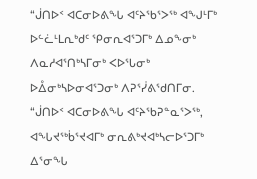“ᒎᑎᐅᑉ ᐊᑕᓂᐅᕕᖓ ᐊᑦᔨᖃᕐᐳᖅ ᐊᖑᒻᒥᒃ ᐅᓪᓛᒻᒪᕆᒃᑯᑦ ᕿᓂᕆᐊᕐᑐᒥᒃ ᐃᓄᖕᓂᒃ ᐱᓇᓱᐊᕐᑎᒃᓴᒥᓂᒃ ᐸᐅᕐᒐᓂᒃ ᐅᐂᓂᒃᓴᐅᓂᐊᕐᑐᓂᒃ ᐱᕈᕐᓰᕕᖁᑎᒥᓂ.
“ᒎᑎᐅᑉ ᐊᑕᓂᐅᕕᖓ ᐊᑦᔨᖃᕈᓐᓇᕐᐳᖅ, ᐊᖓᔪᖅᑳᕐᔪᐊᒥᒃ ᓂᕆᕕᒃᔪᐊᒃᓴᓕᐅᕐᑐᒥᒃ ᐃᕐᓂᖓ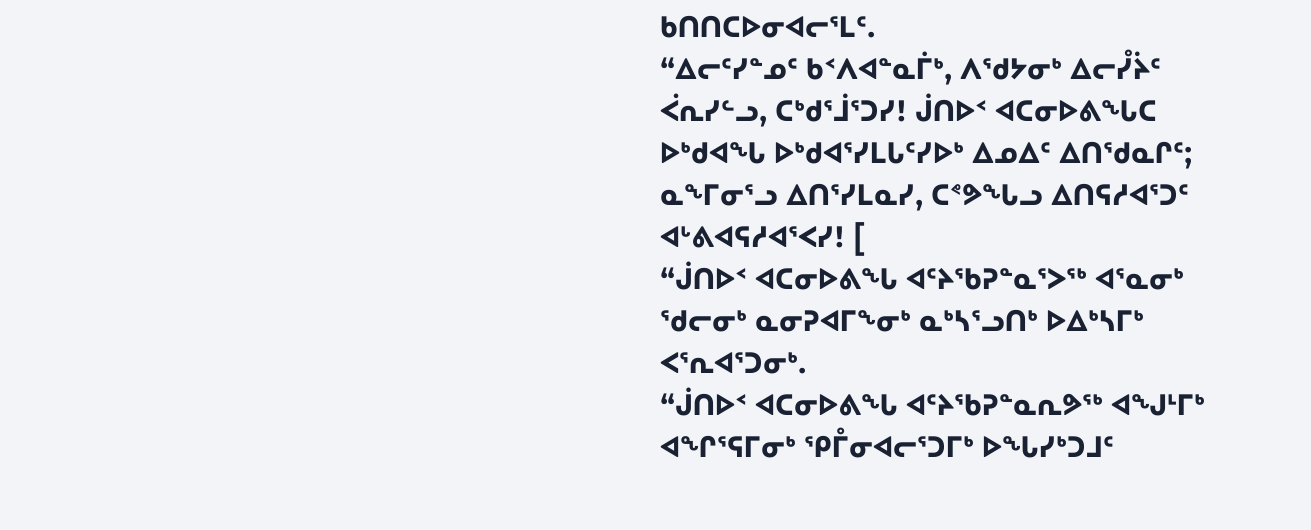ᑲᑎᑎᑕᐅᓂᐊᓕᕐᒪᑦ.
“ᐃᓕᑦᓯᓐᓄᑦ ᑲᑉᐱᐊᓐᓇᒦᒃ, ᐱᖁᔭᓂᒃ ᐃᓕᓮᔩᑦ ᐹᕆᓯᓪᓗ, ᑕᒃᑯᕐᒨᕐᑐᓯ! ᒎᑎᐅᑉ ᐊᑕᓂᐅᕕᖓᑕ ᐅᒃᑯᐊᖓ ᐅᒃᑯᐊᕐᓯᒪᒐᑦᓯᐅᒃ ᐃᓄᐃᑦ ᐃᑎᖁᓇᒋᑦ; ᓇᖕᒥᓂᕐᓗ ᐃᑎᕐᓯᒪᓇᓯ, ᑕᕝᕗᖓᓗ ᐃᑎᕋᓱᐊᕐᑐᑦ ᐊᒡᕕᐊᕋᓱᐊᕐᐸᓯ! [
“ᒎᑎᐅᑉ ᐊᑕᓂᐅᕕᖓ ᐊᑦᔨᖃᕈᓐᓇᕐᐳᖅ ᐊᕐᓇᓂᒃ ᖁᓕᓂᒃ ᓇᓂᕈᐊᒥᖕᓂᒃ ᓇᒃᓴᕐᓗᑎᒃ ᐅᐃᒃᓴᒥᒃ ᐸᕐᕆᐊᕐᑐᓂᒃ.
“ᒎᑎᐅᑉ ᐊᑕᓂᐅᕕᖓ ᐊᑦᔨᖃᕈᓐᓇᕆᕗᖅ ᐊᖑᒻᒥᒃ ᐊᖏᕐᕋᒥᓂᒃ ᕿᒤᓂᐊᓕᕐᑐᒥᒃ ᐅᖓᓯᒃᑐᒧᑦ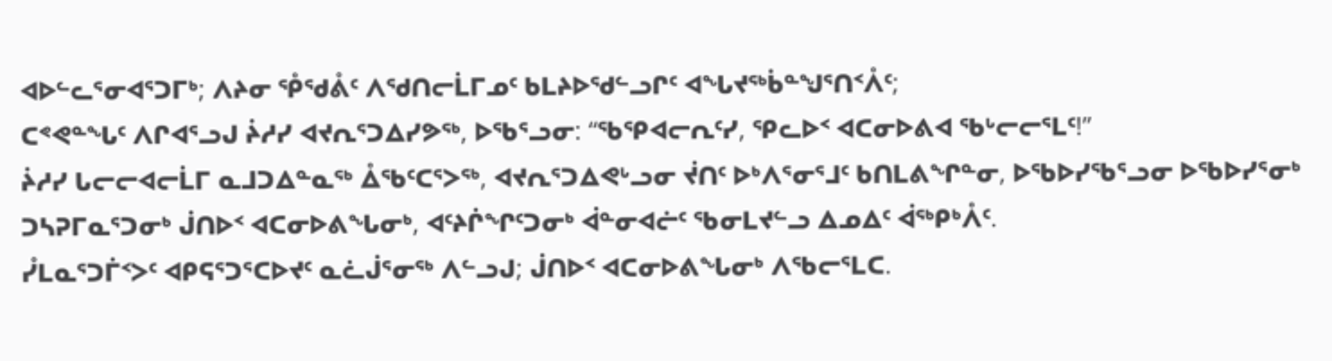ᐊᐅᓪᓚᕐᓂᐊᕐᑐᒥᒃ; ᐱᔨᓂ ᕾᖁᕔᑦ ᐱᖁᑎᓕᒫᒥᓄᑦ ᑲᒪᔨᐅᖁᓪᓗᒋᑦ ᐊᖓᔪᖅᑳᓐᖑᕐᑎᑉᐰᑦ;
ᑕᕝᕙᓐᖓᑦ ᐱᒋᐊᕐᓗᒍ ᔩᓱᓯ ᐊᔪᕆᕐᑐᐃᓯᕗᖅ, ᐅᖃᕐᓗᓂ: “ᖃᕿᐊᓕᕆᑦᓯ, ᕿᓚᐅᑉ ᐊᑕᓂᐅᕕᐊ ᖃᒡᓕᓕᕐᒪᑦ!”
ᔩᓱᓯ ᒐᓕᓕᐊᓕᒫᒥ ᓇᒧᑐᐃᓐᓇᖅ ᐂᖃᑦᑕᕐᐳᖅ, ᐊᔪᕆᕐᑐᐃᕙᒡᓗᓂ ᔫᑎᑦ ᐅᒃᐱᕐᓂᕐᒧᑦ ᑲᑎᒪᕕᖏᓐᓂ, ᐅᖃᐅᓯᖃᕐᓗᓂ ᐅᖃᐅᓯᕐᓂᒃ ᑐᓴᕈᒥᓇᕐᑐᓂᒃ ᒎᑎᐅᑉ ᐊᑕᓂᐅᕕᖓᓂᒃ, ᐊᑦᔨᒌᖏᑦᑐᓂᒃ ᐋᓐᓂᐊᓖᑦ ᖃᓂᒪᔪᓪᓗ ᐃᓄᐃᑦ ᐋᖅᑭᒃᐰᑦ.
ᓮᒪᓇᕐᑐᒦᑉᐳᑦ ᐊᑭᕋᕐᑐᕐᑕᐅᔪᑦ ᓇᓛᒎᕐᓂᖅ ᐱᓪᓗᒍ; ᒎᑎᐅᑉ ᐊᑕᓂᐅᕕᖓᓂᒃ ᐱᖃᓕᕐᒪᑕ.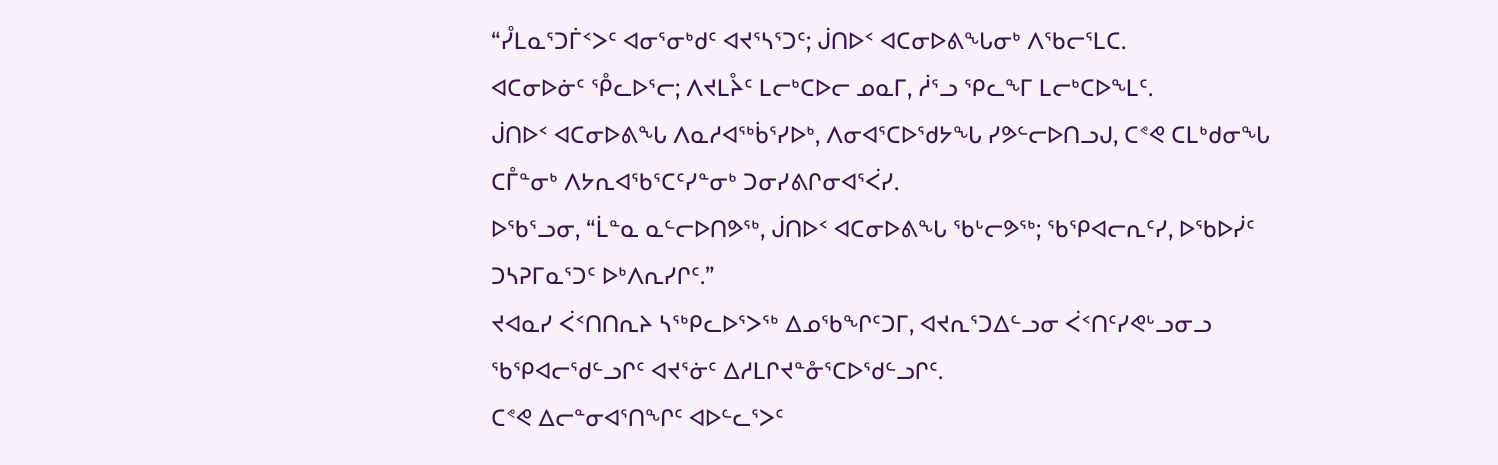“ᓮᒪᓇᕐᑐᒦᑉᐳᑦ ᐊᓂᕐᓂᒃᑯᑦ ᐊᔪᕐᓴᕐᑐᑦ; ᒎᑎᐅᑉ ᐊᑕᓂᐅᕕᖓᓂᒃ ᐱᖃᓕᕐᒪᑕ.
ᐊᑕᓂᐅᓃᑦ ᕾᓚᐅᕐᓕ; ᐱᔪᒪᔧᑦ ᒪᓕᒃᑕᐅᓕ ᓄᓇᒥ, ᓲᕐᓗ ᕿᓚᖕᒥ ᒪᓕᒃᑕᐅᖕᒪᑦ.
ᒎᑎᐅᑉ ᐊᑕᓂᐅᕕᖓ ᐱᓇᓱᐊᖅᑳᕐᓯᐅᒃ, ᐱᓂᐊᕐᑕᐅᖁᔭᖓ ᓯᕗᓪᓕᐅᑎᓗᒍ, ᑕᕝᕙ ᑕᒪᒃᑯᓂᖓ ᑕᒤᓐᓂᒃ ᐱᔭᕆᐊᖃᕐᑕᑦᓯᓐᓂᒃ ᑐᓂᓯᕕᒋᓂᐊᕐᐹᓯ.
ᐅᖃᕐᓗᓂ, “ᒫᓐᓇ ᓇᓪᓕᐅᑎᕗᖅ, ᒎᑎᐅᑉ ᐊᑕᓂᐅᕕᖓ ᖃᒡᓕᕗᖅ; ᖃᕿᐊᓕᕆᑦᓯ, ᐅᖃᐅᓰᑦ ᑐᓴᕈᒥᓇᕐᑐᑦ ᐅᒃᐱᕆᓯᒋᑦ.”
ᔪᐊᓇᓯ ᐹᑉᑎᑎᕆᔨ ᓴᖅᑭᓚᐅᕐᐳᖅ ᐃᓄᖃᖏᑦᑐᒥ, ᐊᔪᕆᕐᑐᐃᓪᓗᓂ ᐹᑉᑎᑦᓯᕙᒡᓗᓂᓗ ᖃᕿᐊᓕᖁᓪᓗᒋᑦ ᐊᔪᕐᓃᑦ ᐃᓱᒪᒋᔪᓐᓁᕐᑕᐅᖁᓪᓗᒋᑦ.
ᑕᕝᕙ ᐃᓕᓐᓂᐊᕐᑎᖏᑦ ᐊᐅᓪᓚᕐᐳᑦ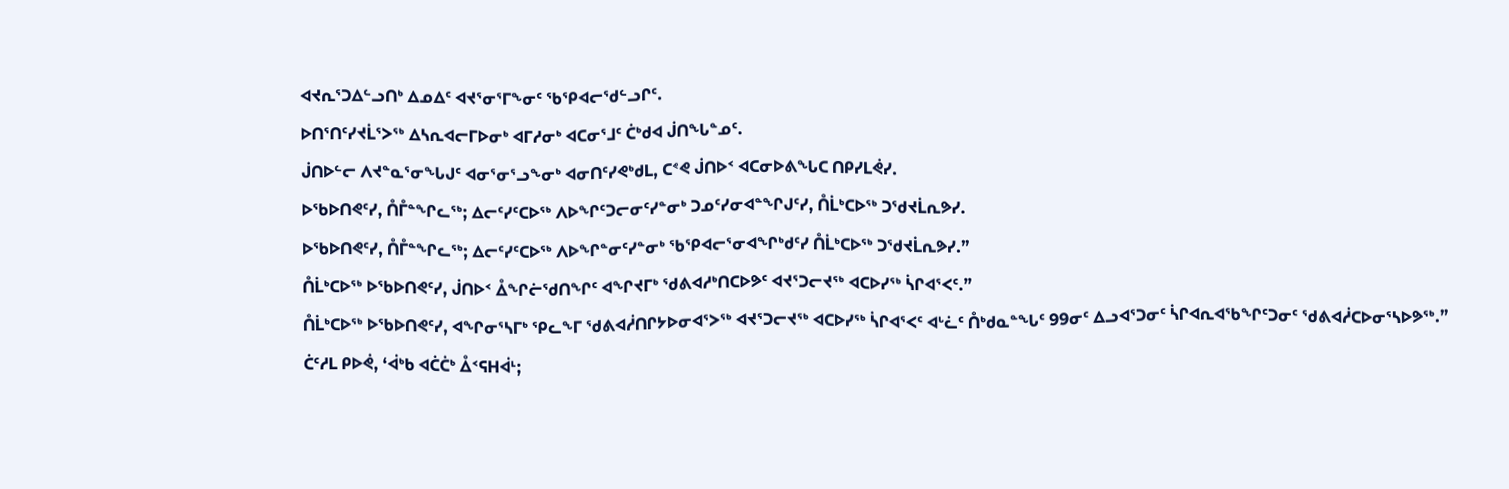ᐊᔪᕆᕐᑐᐃᓪᓗᑎᒃ ᐃᓄᐃᑦ ᐊᔪᕐᓂᕐᒥᖕᓂᑦ ᖃᕿᐊᓕᖁᓪᓗᒋᑦ.
ᐅᑎᕐᑎᑦᓯᔪᒫᕐᐳᖅ ᐃᓴᕆᐊᓕᒥᐅᓂᒃ ᐊᒥᓱᓂᒃ ᐊᑕᓂᕐᒧᑦ ᑖᒃᑯᐊ ᒎᑎᖓᓐᓄᑦ.
ᒎᑎᐅᓪᓕ ᐱᔪᓐᓇᕐᓂᖓᒍᑦ ᐊᓂᕐᓂᕐᓗᖕᓂᒃ ᐊᓂᑎᑦᓯᕙᒃᑯᒪ, ᑕᕝᕙ ᒎᑎᐅᑉ ᐊᑕᓂᐅᕕᖓᑕ ᑎᑭᓯᒪᕚᓯ.
ᐅᖃᐅᑎᕙᑦᓯ, ᑍᒤᓐᖏᓚᖅ; ᐃᓕᑦᓯᑦᑕᐅᖅ ᐱᐅᖏᑦᑐᓕᓂᑦᓯᓐᓂᒃ ᑐᓄᑦᓯᓂᐊᓐᖏᒍᑦᓯ, ᑍᒫᒃᑕᐅᖅ ᑐᖁᔪᒫᕆᕗᓯ.
ᐅᖃᐅᑎᕙᑦᓯ, ᑍᒤᓐᖏᓚᖅ; ᐃᓕᑦᓯᑦᑕᐅᖅ ᐱᐅᖏᓐᓂᑦᓯᓐᓂᒃ ᖃᕿᐊᓕᕐᓂᐊᖏᒃᑯᑦᓯ ᑍᒫᒃᑕᐅᖅ ᑐᖁᔪᒫᕆᕗᓯ.”
ᑍᒫᒃᑕᐅᖅ ᐅᖃᐅᑎᕙᑦᓯ, ᒎᑎᐅᑉ ᐂᖏᓖᖁᑎᖏᑦ ᐊᖏᔪᒥᒃ ᖁᕕᐊᓱᒃᑎᑕᐅᕗᑦ ᐊᔪᕐᑐᓕᔪᖅ ᐊᑕᐅᓯᖅ ᓵᒋᐊᕐᐸᑦ.”
ᑍᒫᒃᑕᐅᖅ ᐅᖃᐅᑎᕙᑦᓯ, ᐊᖏᓂᕐᓴᒥᒃ ᕿᓚᖕᒥ ᖁᕕᐊᓲᑎᒋᔭᐅᓂᐊᕐᐳᖅ ᐊᔪᕐᑐᓕᔪᖅ ᐊᑕᐅᓯᖅ ᓵᒋᐊᕐᐸᑦ ᐊᒡᓛᑦ ᑍᒃᑯᓇᓐᖓᑦ 99ᓂᑦ ᐃᓗᐊᕐᑐᓂᑦ ᓵᒋᐊᕆᐊᖃᖏᑦᑐᓂᑦ ᖁᕕᐊᓲᑕᐅᓂᕐᓴᐅᕗᖅ.”
ᑖᑦᓱᒪ ᑭᐅᕚ, ‘ᐋᒃᑲ ᐊᑖᑖᒃ ᐂᑉᕋᕼᐋᒻ;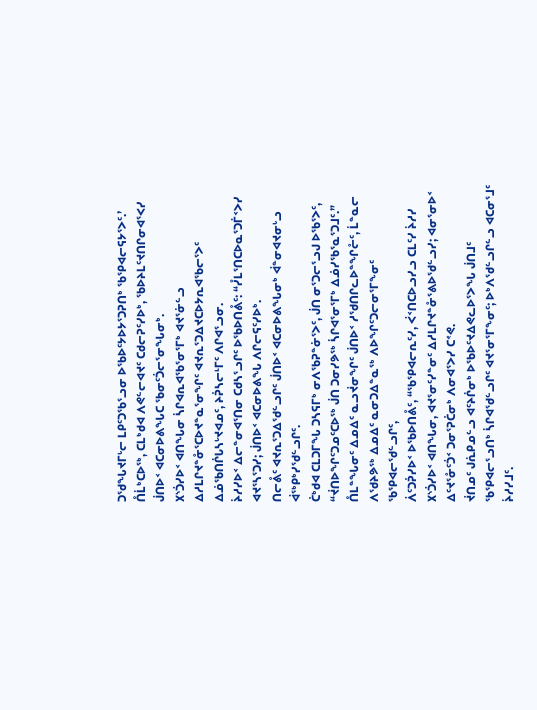ᑐᖁᖓᔪᒥᒡᓕ ᒪᑭᑦᑐᖃᕐᓗᓂ ᐅᖃᐅᑦᔭᐅᔭᕐᑐᕈᑎᒃ ᖃᕿᐊᓕᕋᔭᕐᐳᑦ.’
ᑍᒫᒃᑕᐅᖅ, ᑕᒪᒃᑯᐊ ᐱᕙᓪᓕᐊᔪᑦ ᑕᑯᓕᕈᑦᓯᐅᒃ, ᖃᐅᔨᒪᑦᔪᑎᒋᓂᐊᕐᐸᓯ ᒎᑎᐅᑉ ᐊᑕᓂᐅᕕᖓᑕ ᖃᓂᑦᑑᓕᕐᓂᖓᓂᒃ.
᙭ᔅᑑᓯᐅᑉ ᐊᑎᖓᓂ ᓵᒋᐊᕆᐊᖃᕐᓂᕐᒥᒃ ᐊᔪᕐᓃᓪᓗ ᐃᓱᒪᒋᔪᓐᓁᕐᑕᐅᔪᓐᓇᕐᓂᖏᑦ ᐊᔪᕆᕐᑐᐃᔪᑕᐅᔭᕆᐊᖃᓕᕐᐳᑦ ᐃᓅᖃᑎᒌᒐᓴᒡᔪᐊᓄᑦ, ᔨᕉᓴᓕᒻᒥᑦ ᐱᒋᐊᕐᓗᓂ.
ᔩᓱᓯᐅᑉ ᐃᓕᓐᓂᐊᕐᑎᓂ ᑕᑯᓴᕐᓗᒋᑦ ᐅᖃᐅᑎᕔᑦ: “ᓮᒪᕐᑎᑕᐅᓇᕐᑐᒦᑉᐳᓯ ᐊᔪᕐᓴᕐᑐᓯ; ᒎᑎᐅᑉ ᐊᑕᓂᐅᕕᖓ ᐱᒋᓕᕋᑦᓯᐅᒃ.
ᑎᓕᕔᑦ ᐊᔪᕆᕐᑐᐃᖁᓪᓗᒋᑦ ᒎᑎᐅᑉ ᐊᑕᓂᐅᕕᖓᓂᒃ ᐋᓐᓂᐊᔪᓂᒡᓗ ᐋᖅᑭᒃᓯᖁᓪᓗᒋᑦ.
ᑖᒃᑯᐊ ᑕᒪᑐᒥᖓ ᑐᓴᕋᒥᒃ ᓂᐱᖃᕈᓐᓃᕐᐳᑦ, ᒎᑎ ᓂᕐᑐᓕᕐᓗᒍ ᐅᖃᕐᐳᑦ, “ᔫᑎᐅᖏᑦᑐᓄᑦᑕᐅᖅ ᒎᑎ ᑐᓂᓯᕗᖅ ᓵᒋᐊᕐᓂᕐᒥᒃ ᐃᓅᓯᖃᕐᓇᕐᑐᒧᑦ.”
ᑍᒪᓐᖓᓂᑦ ᐃᓄᐃᑦ ᓇᓗᔫᓂᖏᑦ ᒎᑎᐅᑉ ᓱᖁᑎᒋᓚᐅᓐᖏᓔᑦ, ᒫᓐᓇᓕ ᐱᖁᔨᕗᖅ ᐃᓄᐃᑦ ᓇᓂᑐᐃᓐᓇᖅ ᐱᐅᖏᑦᑐᓕᓂᕐᒥᖕᓂᑦ ᖃᕿᐊᓕᖁᓪᓗᒋᑦ,
ᐲᑦᑐᕉᓯᐅᑉ ᐅᖃᐅᑎᕔᑦ, “ᖃᕿᐊᓕᕆᑦᓯ, ᐹᑉᑎᑕᐅᓗᓯᓗ ᑕᒪᑦᓯ ᔩᓱᓯ ᙭ᔅᑑᓯᐅᑉ ᐊᑎᖓᓂ, ᐊᔪᕐᓂᑦᓯᓐᓂᑦ ᐃᓱᒪᒋᔪᓐᓁᕐᕕᐅᖁᓪᓗᓯ; ᐊᓂᕐᓂᐅᑉ ᐃᑦᔪᕐᓁᑦᑑᑉ ᑐᓂᕐᕈᑖᓂᒃ ᐱᓂᐊᕐᐳᓯ ᑕᕝᕙ.
ᔫᑎᓄᑦ ᒍᕇᑭᓄᓪᓗ ᐊᑦᔨᒌᓂᒃ ᐅᖃᐅᑦᔪᐃᕙᓚᐅᕐᐳᖓ ᒎᑎᒧᑦ ᖃᕿᐊᓕᕐᓗᑎᒃ ᓵᒋᐊᖁᓪᓗᒋᑦ ᐊᔪᕐᓂᕐᒥᖕᓂᑦ; ᐅᒃᐱᖁᓪᓗᒋᓪᓗ ᐊᑕᓂᕐᒧᑦ ᔩᓱᓯᒧᑦ.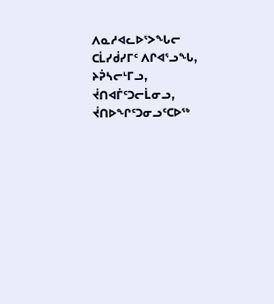ᐱᓇᓱᐊᓚᐅᕐᐳᖓᓕ ᑕᒫᓯᑰᓯᒥᑦ ᐱᒋᐊᕐᓗᖓ, ᔨᕉᓴᓕᒻᒥᓗ, ᔫᑎᐊᒦᑦᑐᓕᒫᓂᓗ, ᔫᑎᐅᖏᑦᑐᓂᓗᑦᑕᐅᖅ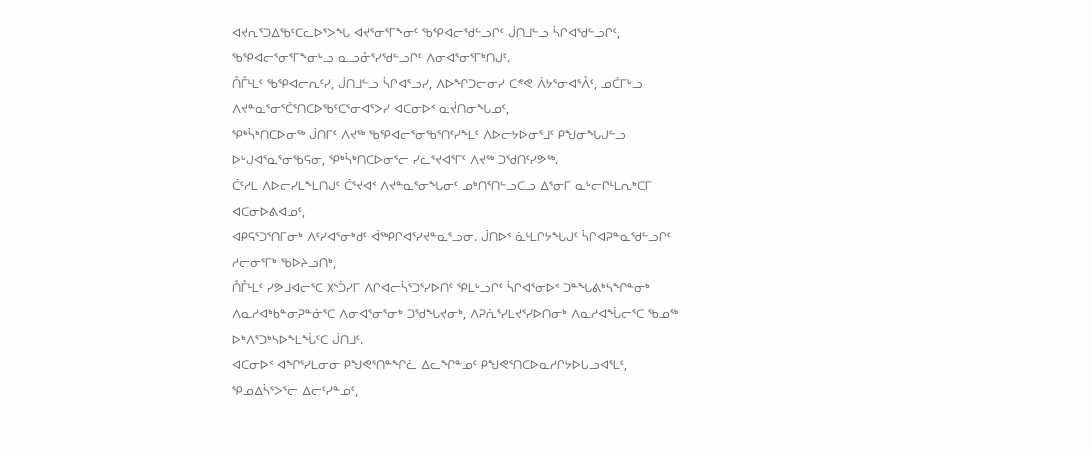ᐊᔪᕆᕐᑐᐃᖃᑦᑕᓚᐅᕐᐳᖓ ᐊᔪᕐᓂᕐᒥᖕᓂᑦ ᖃᕿᐊᓕᖁᓪᓗᒋᑦ ᒎᑎᒧᓪᓗ ᓵᒋᐊᖁᓪᓗᒋᑦ, ᖃᕿᐊᓕᕐᓂᕐᒥᖕᓂᒡᓗ ᓇᓗᓁᕐᓯᖁᓪᓗᒋᑦ ᐱᓂᐊᕐᓂᕐᒥᒃᑎᒍᑦ.
ᑍᒤᒻᒪᑦ ᖃᕿᐊᓕᕆᑦᓯ, ᒎᑎᒧᓪᓗ ᓵᒋᐊᕐᓗᓯ, ᐱᐅᖏᑐᓕᓂᓯ ᑕᕝᕙ ᐲᔭᕐᓂᐊᕐᐰᑦ, ᓄᑖᒥᒡᓗ ᐱᔪᓐᓇᕐᓂᕐᑖᕐᑎᑕᐅᖃᑦᑕᕐᓂᐊᕐᐳᓯ ᐊᑕᓂᐅᑉ ᓇᔫᑎᓂᖓᓄᑦ,
ᕿᒃᓵᒃᑎᑕᐅᓂᖅ ᒎᑎᒥᑦ ᐱᔪᖅ ᖃᕿᐊᓕᕐᓂᖃᕐᑎᑦᓯᖕᒪᑦ ᐱᐅᓕᔭᐅᓂᕐᒧᑦ ᑭᖑᓂᖓᒍᓪᓗ ᐅᒡᒍᐊᕐᓇᕐᓂᖃᕋᓂ, ᕿᒃᓵᒃᑎᑕᐅᓂᕐᓕ ᓯᓚᕐᔪᐊᕐᒥᑦ ᐱᔪᖅ ᑐᖁᑎᑦᓯᕗᖅ.
ᑖᑦᓱᒪ ᐱᐅᓕᓯᒪᖕᒪᑎᒍᑦ ᑖᕐᔪᐊᑉ ᐱᔪᓐᓇᕐᓂᖓᓂᑦ ᓄᒃᑎᕐᑎᓪᓗᑕᓗ ᐃᕐᓂᒥ ᓇᒡᓕᒋᒻᒪᕆᒃᑕᒥ ᐊᑕᓂᐅᕕᐊᓄᑦ,
ᐊᑭᕋᕐᑐᕐᑎᒥᓂᒃ ᐱᑦᓯᐊᕐᓂᒃᑯᑦ ᐋᖅᑭᒋᐊᕐᓯᔪᓐᓇᕐᓗᓂ. ᒎᑎᐅᑉ ᓈᒻᒪᒋᔭᖓᒍᑦ ᓵᒋᐊᕈᓐᓇᖁᓪᓗᒋᑦ ᓱᓕᓂᕐᒥᒃ ᖃᐅᔨᓗᑎᒃ,
ᑍᒤᒻᒪᑦ ᓯᕗᒧᐊᓕᕐᑕ ᙭ᔅᑑᓯᒥ ᐱᒋᐊᓕᓵᕐᑐᕐᓯᐅᑎᑦ ᕿᒪᒡᓗᒋᑦ ᓵᒋᐊᕐᓂᐅᑉ ᑐᓐᖓᕕᒃᓴᖏᓐᓂᒃ ᐱᓇᓱᐊᒃᑲᓐᓂᕈᓐᓃᕐᑕ ᐱᓂᐊᕐᓂᕐᓂᒃ ᑐᖁᖓᔪᓂᒃ, ᐱᕈᕇᕐᓯᒪᔪᕐᓯᐅᑎᓂᒃ ᐱᓇᓱᐊᖔᓕᕐᑕ ᖃᓄᖅ ᐅᒃᐱᕐᑐᒃᓴᐅᖕᒪᖔᑦᑕ ᒎᑎᒧᑦ.
ᐊᑕᓂᐅᑉ ᐊᖏᕐᓯᒪᓂᓂ ᑭᖑᕙᕐᑎᓐᖏᓛ ᐃᓚᖏᓐᓄᑦ ᑭᖑᕙᕐᑎᑕᐅᓇᓱᒋᔭᐅᒐᓗᐊᕐᒪᑦ, ᕿᓄᐃᓵᕐᐳᕐᓕ ᐃᓕᑦᓯᓐᓄᑦ,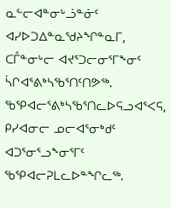ᓇᓪᓕᐊᓐᓂᒡᓘᓐᓃᑦ ᐊᓯᐅᑐᐃᓐᓇᖁᔨᖏᓐᓇᒥ, ᑕᒤᓐᓂᒡᓕ ᐊᔪᕐᑐᓕᓂᕐᒥᖕᓂᑦ ᓵᒋᐊᕐᕕᒃᓴᖃᕐᑎᑦᑎᕗᖅ.
ᖃᕿᐊᓕᕐᕕᒃᓴᖃᕐᑎᓚᐅᕋᓗᐊᕐᐸᕋ, ᑭᓯᐊᓂᓕ ᓄᓕᐊᕐᓂᒃᑯᑦ ᐊᑐᕐᓂᕐᓗᖕᓂᕐᒥᑦ ᖃᕿᐊᓕᕈᒪᓚᐅᓐᖏᓚᖅ.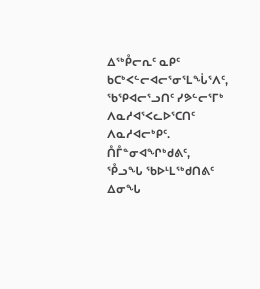ᐃᖅᑬᓕᕆᑦ ᓇᑭᑦ ᑲᑕᒃᐸᓪᓕᐊᓕᕐᓂᕐᒪᖔᕐᐱᑦ, ᖃᕿᐊᓕᕐᓗᑎᑦ ᓯᕗᓪᓕᕐᒥᒃ ᐱᓇᓱᐊᕐᐸᓚᐅᕐᑕᑎᑦ ᐱᓇᓱᐊᓕᒃᑭᑦ. ᑍᒤᓐᓂᐊᖏᒃᑯᕕᑦ, ᕾᓗᖓ ᖃᐅᒻᒪᖅᑯᑎᕕᑦ ᐃᓂᖓ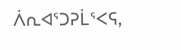ᐲᕆᐊᕐᑐᕈᒫᕐᐸᕋ,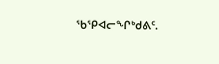ᖃᕿᐊᓕᖏᒃᑯᕕᑦ.